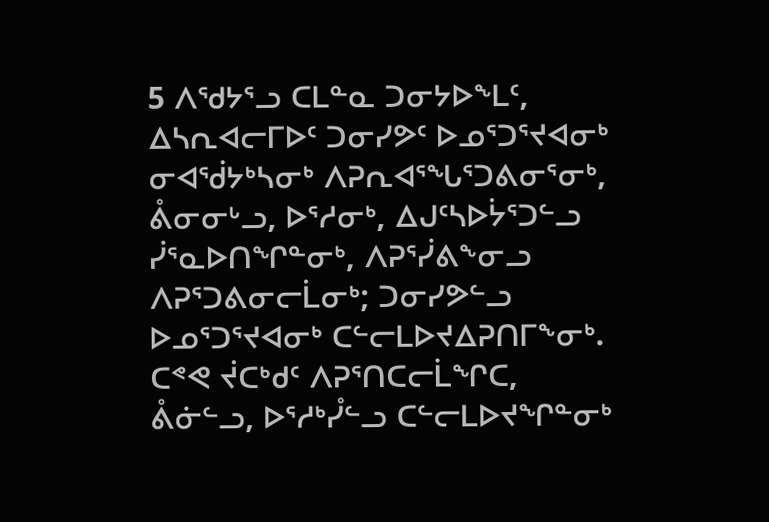5 ᐱᖁᔭᕐᓗ ᑕᒪᓐᓇ ᑐᓂᔭᐅᖕᒪᑦ, ᐃᓴᕆᐊᓕᒥᐅᑦ ᑐᓂᓯᕗᑦ ᐅᓄᕐᑐᕐᔪᐊᓂᒃ ᓂᐊᖂᔭᒃᓴᓂᒃ ᐱᕈᕆᐊᕐᖓᕐᑐᕕᓂᕐᓂᒃ, ᕔᓂᓂᒡᓗ, ᐅᕐᓱᓂᒃ, ᐃᒍᑦᓴᐅᔮᕐᑐᓪᓗ ᓰᕐᓇᐅᑎᖏᓐᓂᒃ, ᐱᕈᕐᓰᕕᖕᓂᓗ ᐱᕈᕐᑐᕕᓂᓕᒫᓂᒃ; ᑐᓂᓯᕗᓪᓗ ᐅᓄᕐᑐᕐᔪᐊᓂᒃ ᑕᓪᓕᒪᐅᔪᐃᕈᑎᒥᖕᓂᒃ.
ᑕᕝᕙ ᔫᑕᒃᑯᑦ ᐱᕈᕐᑎᑕᓕᒫᖏᑕ, ᕔᓃᓪᓗ, ᐅᕐᓱᒃᓮᓪᓗ ᑕᓪᓕᒪᐅᔪᖏᓐᓂᒃ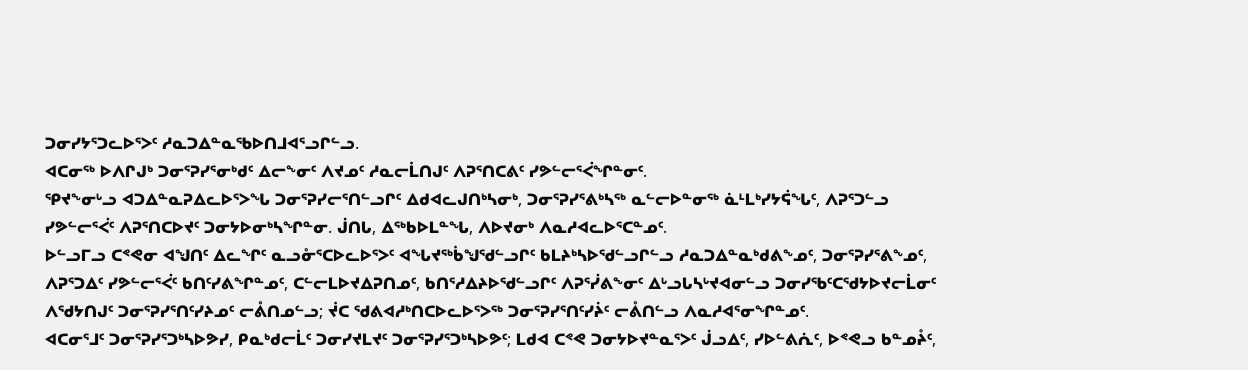ᑐᓂᓯᔭᕐᑐᓚᐅᕐᐳᑦ ᓱᓇᑐᐃᓐᓇᖃᐅᑎᒧᐊᕐᓗᒋᓪᓗ.
ᐊᑕᓂᖅ ᐅᐱᒋᒍᒃ ᑐᓂᕐᕈᓯᕐᓂᒃᑯᑦ ᐃᓕᖕᓂᑦ ᐱᔪᓄᑦ ᓱᓇᓕᒫᑎᒍᑦ ᐱᕈᕐᑎᑕᕕᑦ ᓯᕗᓪᓕᕐᐹᖏᓐᓂᑦ.
ᕿᔪᖕᓂᒡᓗ ᐊᑐᐃᓐᓇᕈᐃᓚᐅᕐᐳᖓ ᑐᓂᕐᕈᓯᓕᕐᑎᓪᓗᒋᑦ ᐃᑯᐊᓚᒍᑎᒃᓴᓂᒃ, ᑐᓂᕐᕈᓯᕐᕕᒃᓴᖅ ᓇᓪᓕᐅᓐᓂᖅ ᓈᒻᒪᒃᓯᔭᕌᖓᑦ, ᐱᕈᕐᑐᓪᓗ ᓯᕗᓪᓕᕐᐹᑦ ᐱᕈᕐᑎᑕᐅᔪᑦ ᑐᓂᔭᐅᓂᒃᓴᖏᓐᓂ. ᒎᑎᒐ, ᐃᖅᑲᐅᒪᓐᖓ, ᐱᐅᔪᓂᒃ ᐱᓇᓱᐊᓚᐅᕐᑕᓐᓄᑦ.
ᐅᓪᓗᒥᓗ ᑕᕝᕙᓂ ᐊᖑᑎᑦ ᐃᓚᖏᑦ ᓇᓗᓁᕐᑕᐅᓚᐅᕐᐳᑦ ᐊᖓᔪᖅᑳᖑᖁᓪᓗᒋᑦ ᑲᒪᔨᒃᓴᐅᖁᓪᓗᒋᓪᓗ ᓱᓇᑐᐃᓐᓇᒃᑯᕕᖕᓄᑦ, ᑐᓂᕐᕈᓯᕐᕕᖕᓄᑦ, ᐱᕈᕐᑐᐃᑦ ᓯᕗᓪᓕᕐᐹᑦ ᑲᑎᑦᓯᕕᖏᓐᓄᑦ, ᑕᓪᓕᒪᐅᔪᐃᕈᑎᓄᑦ, ᑲᑎᕐᓱᐃᔨᐅᖁᓪᓗᒋᑦ ᐱᕈᕐᓰᕕᖕᓂᑦ ᐃᒡᓗᒐᓴᒡᔪᐊᓂᓪᓗ ᑐᓂᓯᖃᑦᑕᖁᔭᐅᔪᓕᒫᓂᑦ ᐱᖁᔭᑎᒍᑦ ᑐᓂᕐᕈᓯᕐᑎᑦᓯᔨᓄᑦ ᓕᕔᑎᓄᓪᓗ; ᔫᑕ ᖁᕕᐊᓱᒃᑎᑕᐅᓚᐅᕐᐳᖅ ᑐᓂᕐᕈᓯᕐᑎᑦᓯᔩᑦ ᓕᕔᑎᓪᓗ ᐱᓇᓱᐊᕐᓂᖏᓐᓄᑦ.
ᐊᑕᓂᕐᒧᑦ ᑐᓂᕐᕈᓯᕐᑐᒃᓴᐅᕗᓯ, ᑭᓇᒃᑯᓕᒫᑦ ᑐᓂᓯᔪᒪᔪᑦ ᑐᓂᕐᕈᓯᕐᑐᒃᓴᐅᕗᑦ; ᒪᑯᐊ ᑕᕝᕙ ᑐᓂᔭᐅᔪᓐᓇᕐᐳᑦ ᒎᓗᐃᑦ, ᓯᐅᓪᕕᕇᑦ, ᐅᕝᕙᓗ ᑲᓐᓄᔧᑦ,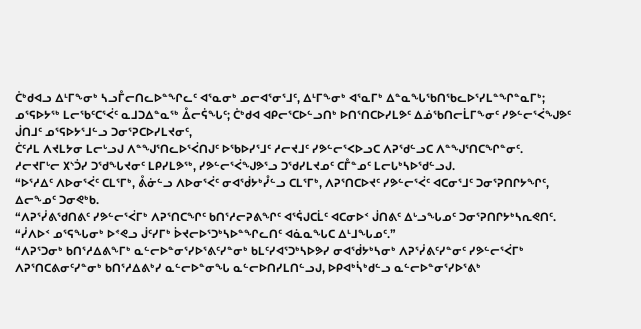ᑖᒃᑯᐊᓗ ᐃᒻᒥᖕᓂᒃ ᓴᓗᒤᓕᑎᓚᐅᓐᖏᓚᑦ ᐊᕐᓇᓂᒃ ᓄᓕᐊᕐᓂᕐᒧᑦ, ᐃᒻᒥᖕᓂᒃ ᐊᕐᓇᒥᒃ ᐃᓐᓇᖓᖃᑎᖃᓚᐅᕐᓯᒪᓐᖏᓐᓇᒥᒃ; ᓄᕐᕋᐅᔭᖅ ᒪᓕᖃᑦᑕᕐᐹᑦ ᓇᒧᑐᐃᓐᓇᖅ ᐂᓕᕌᖓᑦ; ᑖᒃᑯᐊ ᐊᑭᓕᕐᑕᐅᓪᓗᑎᒃ ᐅᑎᕐᑎᑕᐅᓯᒪᕗᑦ ᐃᓅᖃᑎᓕᒫᒥᖕᓂᑦ ᓯᕗᓪᓕᕐᐹᖑᕗᑦ ᒎᑎᒧᑦ ᓄᕐᕋᐅᔭᕐᒧᓪᓗ ᑐᓂᕐᕈᑕᐅᓯᒪᔪᓂᑦ,
ᑖᑦᓱᒪ ᐱᔪᒪᔭᓂ ᒪᓕᒡᓗᒍ ᐱᓐᖑᕐᑎᓚᐅᕐᐹᑎᒍᑦ ᐅᖃᐅᓯᕐᒧᑦ ᓱᓕᔪᒧᑦ ᓯᕗᓪᓕᕐᐸᐅᓗᑕ ᐱᕈᖁᓪᓗᑕ ᐱᓐᖑᕐᑎᑕᖏᓐᓂᑦ.
ᓱᓕᔪᒥᒡᓕ ᙭ᔅᑑᓯ ᑐᖁᖓᔪᓂᑦ ᒪᑭᓯᒪᕗᖅ, ᓯᕗᓪᓕᕐᐹᖑᕗᕐᓗ ᑐᖁᓯᒪᔪᓄᑦ ᑕᒤᓐᓄᑦ ᒪᓕᒐᒃᓴᐅᖁᓪᓗᒍ.
“ᐅᕐᓱᐃᑦ ᐱᐅᓂᕐᐹᑦ ᑕᒪᕐᒥᒃ, ᕔᓃᓪᓗ ᐱᐅᓂᕐᐹᑦ ᓂᐊᖂᔭᒃᓮᓪᓗ ᑕᒪᕐᒥᒃ, ᐱᕈᕐᑎᑕᐅᔪᑦ ᓯᕗᓪᓕᕐᐹᑦ ᐊᑕᓂᕐᒧᑦ ᑐᓂᕐᕈᑎᒋᔭᖏᑦ, ᐃᓕᖕᓄᑦ ᑐᓂᕙᒃᑲ.
“ᐱᕈᕐᓰᕕᖁᑎᕕᑦ ᓯᕗᓪᓕᕐᐹᒥᒃ ᐱᕈᕐᑎᑕᖏᑦ ᑲᑎᕐᓱᓕᕈᕕᖏᑦ ᐊᕐᕌᒍᑕᒫᑦ ᐊᑕᓂᐅᑉ ᒎᑎᕕᑦ ᐃᒡᓗᖓᓄᑦ ᑐᓂᕐᕈᑎᒋᔭᒃᓴᕆᕙᑎᑦ. “ᓰᐱᐅᑉ ᓄᕐᕋᖓᓂᒃ ᐅᕝᕙᓗ ᒎᑦᓯᒥᒃ ᐆᔪᓕᐅᕐᑐᒃᓴᐅᓐᖏᓚᑎᑦ ᐊᓈᓇᖓᑕ ᐃᒻᒧᖓᓄᑦ.”
“ᐱᕈᕐᑐᓂᒃ ᑲᑎᕐᓱᐃᕕᖕᒥᒃ ᓇᓪᓕᐅᓐᓂᕐᓯᐅᕐᕕᑦᓯᓐᓂᒃ ᑲᒪᑦᓯᐊᕐᑐᒃᓴᐅᕗᓯ ᓂᐊᖂᔭᒃᓴᓂᒃ ᐱᕈᕐᓰᕕᑦᓯᓐᓂᑦ ᓯᕗᓪᓕᕐᐹᒥᒃ ᐱᕈᕐᑎᑕᕕᓂᑦᓯᓐᓂᒃ ᑲᑎᕐᓱᐃᕕᒃᓯ ᓇᓪᓕᐅᓐᓂᖓ ᓇᓪᓕᐅᑎᓯᒪᑎᓪᓗᒍ, ᐅᑭᐊᒃᓵᒃᑯᓪᓗ ᓇᓪᓕᐅᓐᓂᕐᓯᐅᕐᕕᒃ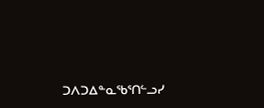ᑐᐱᑐᐃᓐᓇᖃᕐᑎᓪᓗᓯ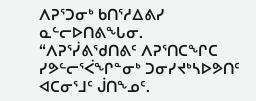ᐱᕈᕐᑐᓂᒃ ᑲᑎᕐᓱᐃᕕᓯ ᓇᓪᓕᐅᑎᕕᖓᓂ.
“ᐱᕈᕐᓰᕕᖁᑎᕕᑦ ᐱᕈᕐᑎᑕᖏᑕ ᓯᕗᓪᓕᕐᐹᖏᓐᓂᒃ ᑐᓂᓯᔪᒃᓴᐅᕗᑎᑦ ᐊᑕᓂᕐᒧᑦ ᒎᑎᖕᓄᑦ.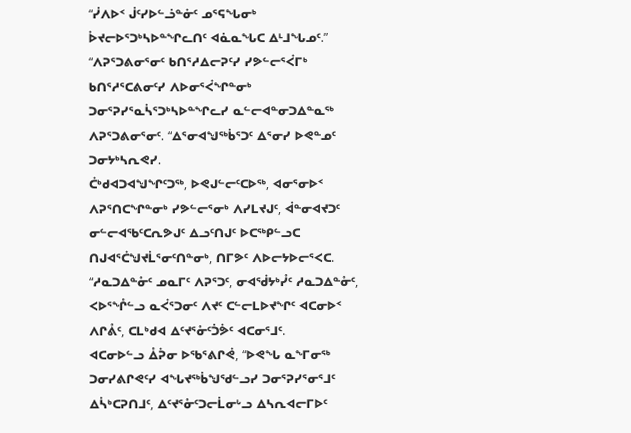“ᓰᐱᐅᑉ ᒎᑦᓯᐅᓪᓘᓐᓃᑦ ᓄᕐᕋᖓᓂᒃ ᐆᔪᓕᐅᕐᑐᒃᓴᐅᓐᖏᓚᑎᑦ ᐊᓈᓇᖓᑕ ᐃᒻᒧᖓᓄᑦ.”
“ᐱᕈᕐᑐᕕᓂᕐᓂᑦ ᑲᑎᕐᓱᐃᓕᕈᑦᓯ ᓯᕗᓪᓕᕐᐹᒥᒃ ᑲᑎᕐᓱᕐᑕᕕᓂᑦᓯ ᐱᐅᓂᕐᐹᖏᓐᓂᒃ ᑐᓂᕐᕈᓯᕐᓇᓵᕐᑐᒃᓴᐅᓐᖏᓚᓯ ᓇᓪᓕᐊᓐᓂᑐᐃᓐᓇᖅ ᐱᕈᕐᑐᕕᓂᕐᓂᑦ. “ᐃᕐᓂᐊᖑᖅᑳᕐᑐᑦ ᐃᕐᓂᓯ ᐅᕙᓐᓄᑦ ᑐᓂᔭᒃᓴᕆᕙᓯ.
ᑖᒃᑯᐊᑐᐊᖑᖏᑦᑐᖅ, ᐅᕙᒍᓪᓕᑦᑕᐅᖅ, ᐊᓂᕐᓂᐅᑉ ᐱᕈᕐᑎᑕᖏᓐᓂᒃ ᓯᕗᓪᓕᕐᓂᒃ ᐱᓯᒪᔪᒍᑦ, ᐋᓐᓂᐊᔪᑐᑦ ᓂᓪᓕᐊᖃᑦᑕᕆᕗᒍᑦ ᐃᓗᑦᑎᒍᑦ ᐅᑕᖅᑭᓪᓗᑕ ᑎᒍᐊᕐᑖᖑᔪᒫᕐᓂᑦᑎᓐᓂᒃ, ᑎᒥᕗᑦ ᐱᐅᓕᔭᐅᓕᕐᐸᑕ.
“ᓱᓇᑐᐃᓐᓁᑦ ᓄᓇᒥᑦ ᐱᕈᕐᑐᑦ, ᓂᐊᖂᔭᒃᓮᑦ ᓱᓇᑐᐃᓐᓁᑦ, ᐸᐅᕐᖎᓪᓗ ᓇᐹᕐᑐᓂᑦ ᐱᔪᑦ ᑕᓪᓕᒪᐅᔪᖏᑦ ᐊᑕᓂᐅᑉ ᐱᒋᕔᑦ, ᑕᒪᒃᑯᐊ ᐃᑦᔪᕐᓁᑦᑑᕘᑦ ᐊᑕᓂᕐᒧᑦ.
ᐊᑕᓂᐅᓪᓗ ᐂᕉᓂ ᐅᖃᕐᕕᒋᕚ, “ᐅᕙᖓ ᓇᖕᒥᓂᖅ ᑐᓂᓯᕕᒋᕙᑦᓯ ᐊᖓᔪᖅᑳᖑᖁᓪᓗᓯ ᑐᓂᕐᕈᓯᕐᓂᕐᒧᑦ ᐃᓵᒃᑕᕈᑎᒧᑦ, ᐃᑦᔪᕐᓁᑦᑐᓕᒫᓂᒡᓗ ᐃᓴᕆᐊᓕᒥᐅᑦ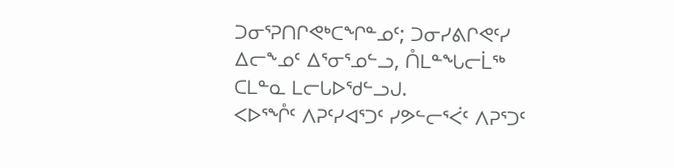ᑐᓂᕐᕈᑎᒋᕙᒃᑕᖏᓐᓄᑦ; ᑐᓂᓯᕕᒋᕙᑦᓯ ᐃᓕᖕᓄᑦ ᐃᕐᓂᕐᓄᓪᓗ, ᑍᒪᓐᖓᓕᒫᖅ ᑕᒪᓐᓇ ᒪᓕᒐᐅᖁᓪᓗᒍ.
ᐸᐅᕐᖎᑦ ᐱᕈᑦᓯᐊᕐᑐᑦ ᓯᕗᓪᓕᕐᐹᑦ ᐱᕈᕐᑐᑦ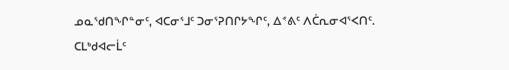ᓄᓇᖁᑎᖏᓐᓂᑦ, ᐊᑕᓂᕐᒧᑦ ᑐᓂᕐᕈᑎᒋᔭᖏᑦ, ᐃᕝᕕᑦ ᐱᑖᕆᓂᐊᕐᐸᑎᑦ. ᑕᒪᒃᑯᐊᓕᒫᑦ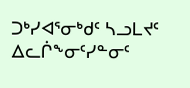ᑐᒃᓯᐊᕐᓂᒃᑯᑦ ᓴᓗᒪᔪᑦ ᐃᓚᒌᖕᓂᑦᓯᓐᓂᑦ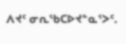ᐱᔪᑦ ᓂᕆᖃᑕᐅᔪᓐᓇᕐᐳᑦ.